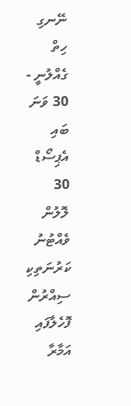ނޭނގި ހިތް ގެއްލުނީ - 30 ވަނަ ބައި
އެޕިސޯޑް 30
ލޮލުން ވެއްޓުނު ކަރުނަތިކި ސިއްރުން ފޮހެލާފައި އަމާރާ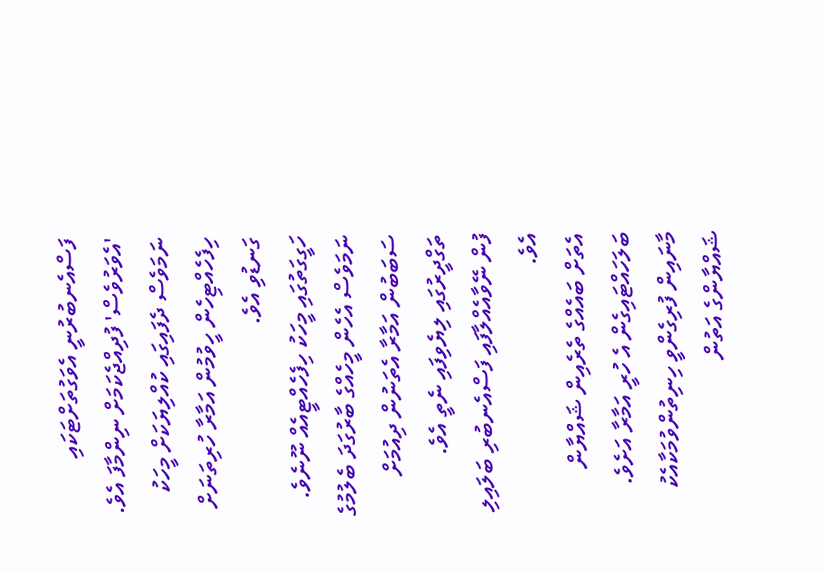ފަސްއެނބުރުނީ އެވަގުތަށްޓަކައި 'އެވަރުވެސް' ފުދިއްޖެކަމަށް ނިންމާފަ އެވެ.
ނަމަވެސް ދެފައިގައި ކުއްލިޔަކަށް މީހަކު ހިފެހެއްޓިހެން ހީވުމުން އަމާރާ ހުރިތަނަށް ގަނޑުވި އެވެ.
ހަގީގަތުގައި މީހަކު ހިފެހެއްޓީއެއް ނޫނެވެ. ނަމަވެސް އެހެން މީހެއްގެ ބާރުގަދަ ބެލުމުގެ ސަބަބުން އަމާރާ އެތަނުން ދިއުމަށް ތަގްދީރުގައި ލިޔެވިފައި ނެތީ އެވެ.
ފުން ނޭވާއެއްލާފައި ފަސްއެނބުރި ބަލައިލި އެވެ.
އެތަށް ބައެއްގެ ތެރެއިން ޝައްޔާން ބަލަހައްޓައިގެން އެ ހުރީ އަމާރާ އަށެވެ. މާނައިން ފުރިގެންވީ ހިނިތުންވުމަކާއެކު ޝައްޔާންގެ އަތުން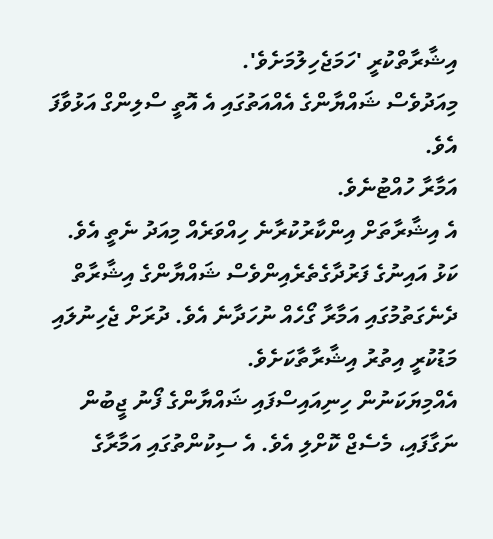އިޝާރާތްކުރީ 'ހަމަޖެހިލުމަށެވެ'.
މިއަދުވެސް ޝައްޔާންގެ އެއްއަތުގައި އެ އޮތީ ސްލިންގް އަޅުވާފަ އެވެ.
އަމާރާ ހުއްޓުނެވެ.
އެ އިޝާރާތަށް އިންކާރުކުރާނެ ހިއްވަރެއް މިއަދު ނެތީ އެވެ.
ކަޅު އައިނުގެ ފަރުދާގެތެރެއިންވެސް ޝައްޔާންގެ އިޝާރާތް ދެނެގަތުމުގައި އަމާރާ ގޯހެއް ނުހަދާނެ އެވެ. ދުރަށް ޖެހިނުލައި މަޑުކުރީ އިތުރު އިޝާރާތާކަށެވެ.
އެއްމިޔަކަނުން ހިނިއައިސްފައި ޝައްޔާންގެ ފޯނު ޖީބުން ނަގާފައި، މެސެޖް ކޮށްލި އެވެ. އެ ސިކުންތުގައި އަމާރާގެ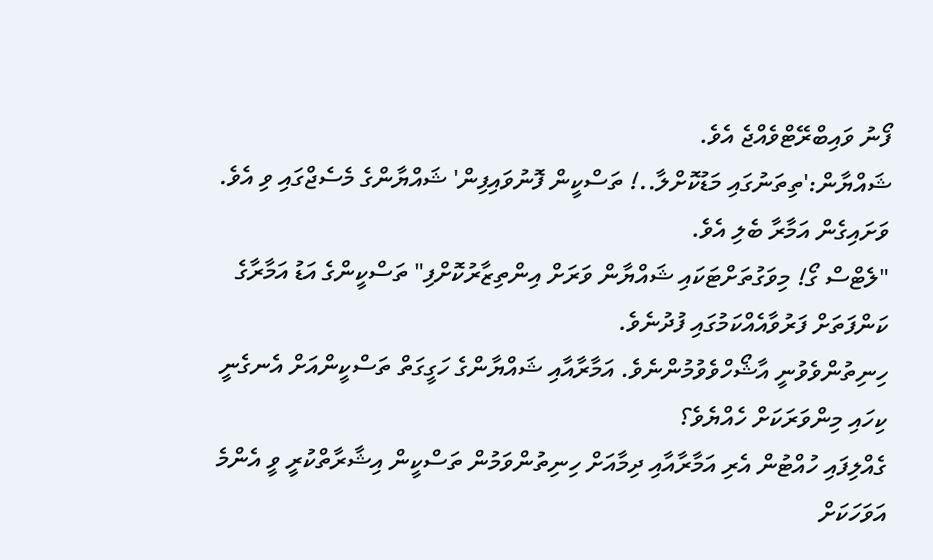ފޯނު ވައިބްރޭޓްވެއްޖެ އެވެ.
ޝައްޔާން:'ތިތަނުގައި މަޑުކޮށްލާ..! ތަސްކީން ފޮނުވައިފިން' ޝައްޔާންގެ މެސެޖްގައި ވި އެވެ.
ވަށައިގެން އަމާރާ ބެލި އެވެ.
"ލެޓްސް ގޯ! މިވަގުތަށްޓަކައި ޝައްޔާން ވަރަށް އިންތިޒާރުކޮށްފި" ތަސްކީންގެ އަޑު އަމާރާގެ ކަންފަތަށް ފަރުވާއެއްކަމުގައި ފުދުނެވެ.
ހިނިތުންވެވުނީ އާޝޯހްވެވުމުންނެވެ. އަމާރާއާއި ޝައްޔާންގެ ހަގީގަތް ތަސްކީންއަށް އެނގެނީ ކިހައި މިންވަރަކަށް ހެއްޔެވެ؟
ގެއްލިފައި ހުއްޓުން އެރި އަމާރާއާއި ދިމާއަށް ހިނިތުންވަމުން ތަސްކީން އިޝާރާތްކުރީ ވީ އެންމެ އަވަހަކަށް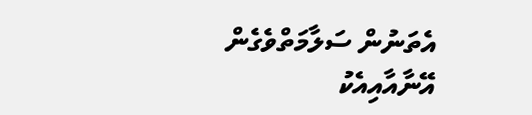އެތަނުން ސަލާމަތްވެގެން އޭނާއާއިއެކު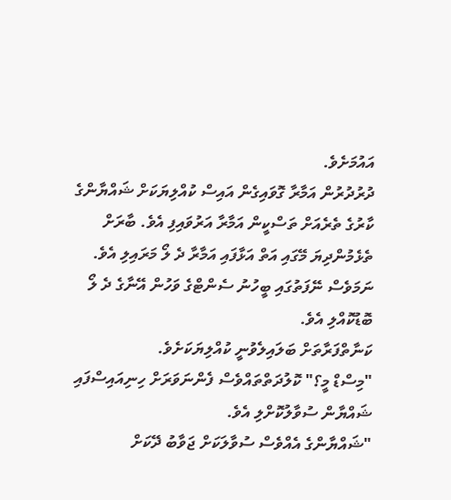އައުމަށެވެ.
ދުރުދުރުން އަމާރާ ގޮވައިގެން އައިސް ކުއްލިޔަކަށް ޝައްޔާންގެ ކާރުގެ ތެރެއަށް ތަސްކީން އަމާރާ އަރުވައިފި އެވެ. ބާރަށް ތެޅެމުންދިޔަ މޭގައި އަތް އަޅާފައި އަމާރާ ދެ ލޯ މަރައިލި އެވެ. ނަމަވެސް ނޭފަތުގައި ބީހުނު ސެންޓްގެ ވަހުން އޭނާގެ ދެ ލޯ ބޮޑުކޮއްލި އެވެ.
ކަނާތްފަރާތަށް ބަލައިލެވުނީ ކުއްލިޔަކަށެވެ.
"މިސްޑް މީ؟" ކޮލުދަތްތައްވެސް ފެންނަވަރަށް ހިނިއައިސްފައި ޝައްޔާން ސުވާލުކޮށްލި އެވެ.
"ޝައްޔާންގެ އެއްވެސް ސުވާލަކަށް ޖަވާބު ދޭކަށް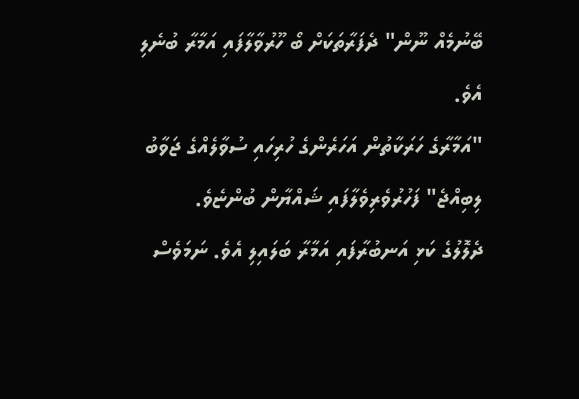ބޭނުމެއް ނޫން" ދެފަރާތަކަށް ބޯ ހޫރުވާލާފައި އަމާރާ ބުނެލި އެވެ.
"އަމާރާގެ ހަރަކާތުން އަހަރެންގެ ހުރިހައި ސުވާލެއްގެ ޖަވާބު ލިބިއްޖެ" ފަހުރުވެރިވެލާފައި ޝައްޔާން ބުންޏެވެ.
ދެލޮލުގެ ކަޅި އަނބުރާފައި އަމާރާ ބަލައިލި އެވެ. ނަމަވެސް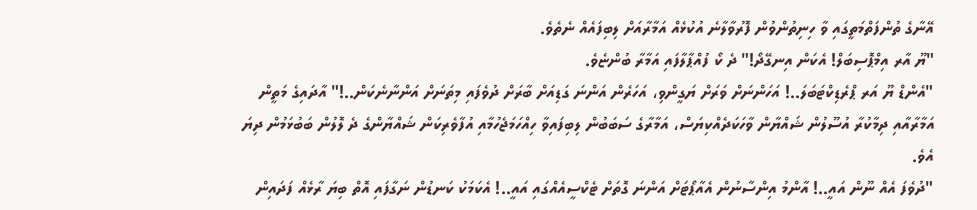އޭނާގެ ތުންފަތްމަތީގައި ވާ ހިނިތުންވުން ފޮރުވާލާނެ އުކުޅެއް އަމާރާއަށް ލިބިފައެއް ނެތެވެ.
"ޔޫ އާރ އިމްޕޮސިބަލް! އެކަން އިނގޭދޯ!" ދެ ކޯ ފުއްޕާލާފައި އަމާރާ ބުންޏެވެ.
"އެންޑް ޔޫ އަރ ޕްރެޑިކްޓަބަލަ..! އަހަންނަށް ވަރަށް ޔަގީންވި، އަހަރެން އަންނަ ގަޑިއަށް ބާރަށް ދުވެފައި މިތަނަށް އަންނާނެކަން..!" އާދައިގެ މަތީން އަމާރާއާއި ދިމާކުރާ އުސޫލުން ޝައްޔާން ވާހަކަދެއްކިޔަސް، އަމާރާގެ ސަބަބުން ލިބިފައިވާ ހިއްހަމަޖެހުމާއި އުފާވެރިކަން ޝައްޔާންގެ ދެ ލޮލުން ބަބުޅަމުން ދިޔަ އެވެ.
"ދުވެފަ އެއް ނޫން އައީ..! އާންމު އިންސާނުން އެއާޕޯޓަށް އަންނަ ގޮތަށް ޓެކްސީއެއްގައި އައީ..! އެކަމަކު ކަނޑުން ނަގާފައި އޮތް ބިޔަ ރާޅެއް ފަދައިން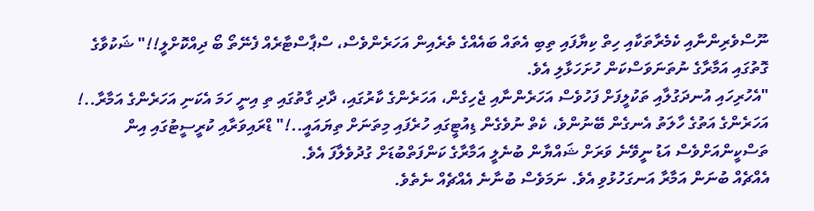ނޫސްވެރިންނާއި ކެމެރާތަކާއި ހިތް ކިޔާފައި ތިބި އެތައް ބައެއްގެ ތެރެއިން އަހަރެންވެސް، ސްޕާސްޓާރެއް ފެނޭތޯ ބޯ ދިއްކޮށްލީ!!" ޝަކުވާގެ ގޮތުގައި އަމާރާގެ ނުތަނަވަސްކަން ހުށަހަޅާލި އެވެ.
"އެހުރިހައި އުނދަގުލާއި ތަކުލީފަށް ފަހުވެސް އަހަރެންނާއި ޖެހިގެން، އަހަރެންގެ ކާރުގައި، ދާދި ގާތުގައި ތި އިނީ ހަމަ އެކަނި އަހަރެންގެ އަމާރާ..! އަހަރެންގެ އަތުގެ ހާލަތު އެނގެން ބޭނުންވެ، ކެތް ނުވެގެން ޑިއުޓީގައި ހުރެފައި މިތަނަށް ތިޔައައީ..!" ޑްރައިވަރާއި ކުރީސީޓުގައި އިން ތަސްކީންއަށްވެސް އަޑު ނީވޭނެ ވަރަށް ޝައްޔާން ބުނެލީ އަމާރާގެ ކަންފަތްބުޑަށް ގުދުވެލާފަ އެވެ.
އެއްޗެއް ބުނަން އަމާރާ އަނގަހުޅުވި އެވެ. ނަމަވެސް ބުނާނެ އެއްޗެއް ނެތެވެ.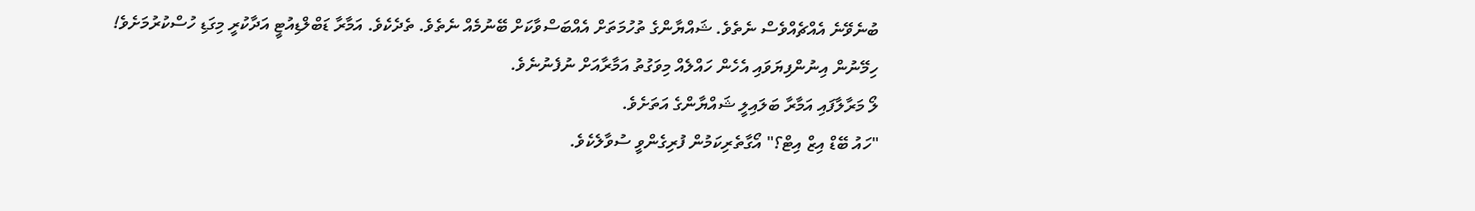ބުނެވޭނެ އެއްޗެއްވެސް ނެތެވެ. ޝައްޔާންގެ ތުހުމަތަށް އެއްބަސްވާކަށް ބޭނުމެއް ނެތެވެ. ތެދެކެވެ. އަމާރާ ޑަބްލްޑިއުޓީ އަދާކުރީ މިގަޑި ހުސްކުރުމަށެވެ! ހިމޭނުން އިނުންފިޔަވައި އެހެން ހައްލެއް މިވަގުތު އަމާރާއަށް ނުފެނުނެވެ.
ލޯ މަރާލާފައި އަމާރާ ބަލައިލީ ޝައްޔާންގެ އަތަށެވެ.
"ހައު ބޭޑް އިޒް އިޓް؟" އޯގާތެރިކަމުން ފުރިގެންވީ ސުވާލެކެވެ.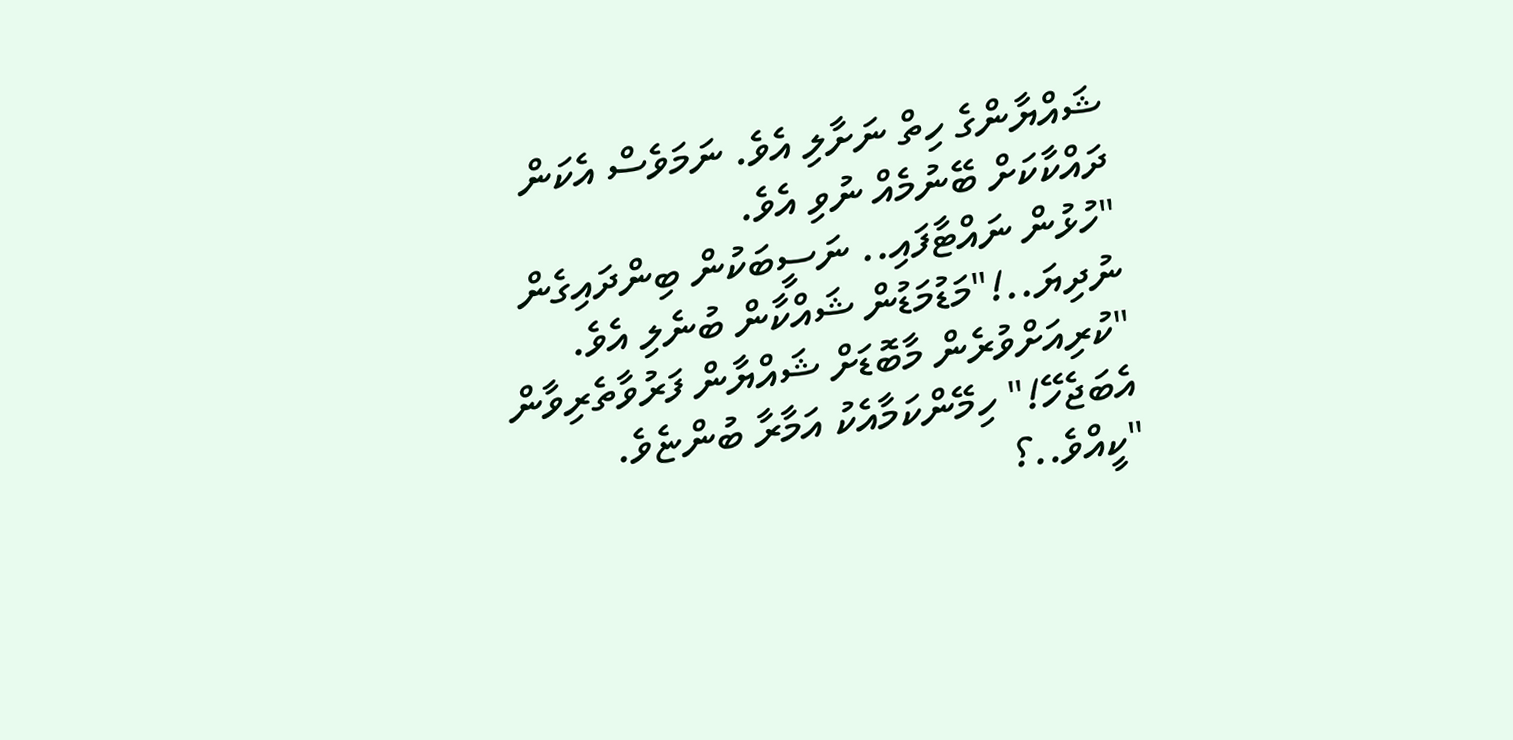ޝައްޔާންގެ ހިތް ނަށާލި އެވެ. ނަމަވެސް އެކަން ދައްކާކަށް ބޭނުމެއް ނުވި އެވެ.
"ހުޅުން ނައްޓާފައި.. ނަސީބަކުން ބިންދައިގެން ނުދިޔަ..!"މަޑުމަޑުން ޝައްކާން ބުނެލި އެވެ.
"ކުރިއަށްވުރެން މާބޮޑަށް ޝައްޔާން ފަރުވާތެރިވާން އެބަޖެހޭ!" ހިމޭންކަމާއެކު އަމާރާ ބުންޏެވެ.
"ކީއްވެ..؟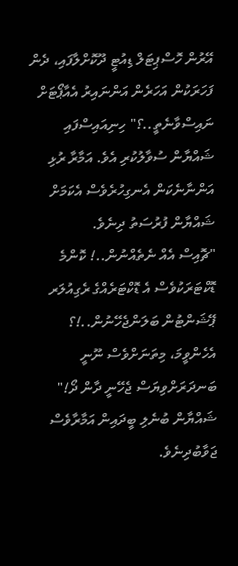އޭރުން ހޮސްޕިޓަލް ޑިއުޓީ ދޫކޮށްލާފައި، ދެން ފަހަރަކުން އަހަރެން އަންނައިރު އެއާޕޯޓަށް ނައިސްވާނެތީ..؟" ހިނިއައިސްފައި ޝައްޔާން ސުވާލުކުރި އެވެ. އަމާރާ ރުޅި އަންނާނެކަން އެނގިހުރެވެސް އެކަމަށް ޝައްޔާން ފުރުސަތު ދިނެވެ.
"ޗޮއިސް އެއް ނެތެއްނުން..! ކޮންމެ ޑޮކްޓަރަކުވެސް އެ ޑޮކްޓަރެއްގެ ރެގިއުލަރ ޕޭޝަންޓުން ބަލަންޖެހޭނުން..!؟ އެހެންވީމަ، މިތަނަށްވެސް ނޫނީ ބަނދަރަށްވިޔަސް ޖެހޭނީ ދާން ދޯ!" ޝައްޔާން ބުނެލި ބީދައިން އަމާރާވެސް ޖަވާބުދިނެވެ.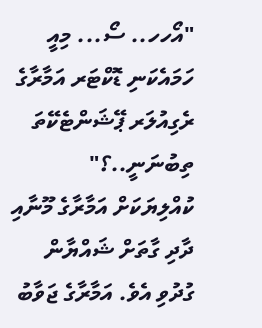"އޯހހ.. ސޯ... މިއީ ހަމައެކަނި ޑޮކްޓަރ އަމާރާގެ ރެގިއުލަރ ޕޭޝަންޓެކޭތަ ތިބުނަނީ..؟" ކުއްލިޔަކަށް އަމާރާގެ މޫނާއި ދާދި ގާތަށް ޝައްޔާން ގުދުވި އެވެ. އަމާރާގެ ޖަވާބު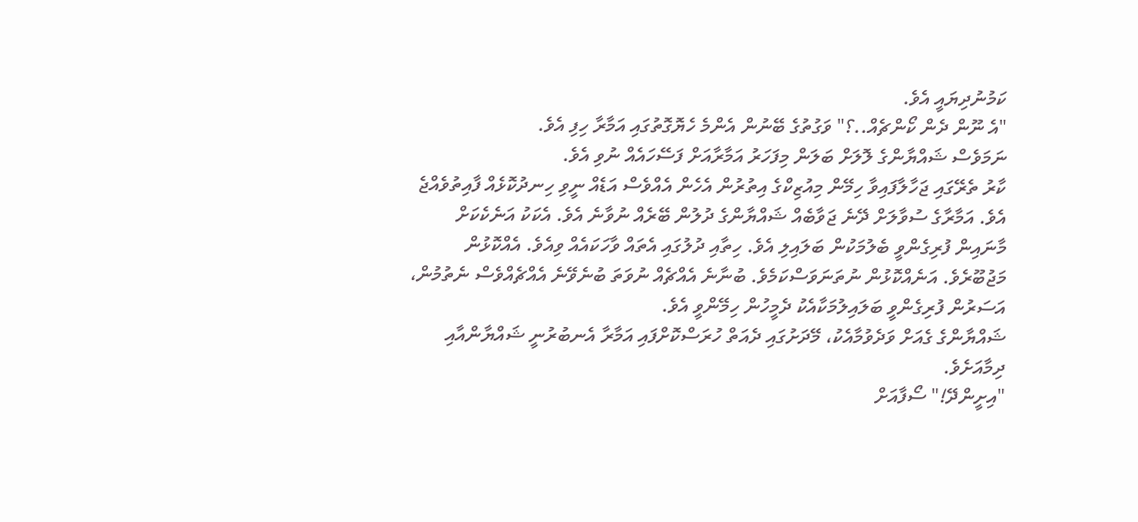ކަމުނުދިޔައީ އެވެ.
"އެ ނޫން ދެން ކޯންޗެއް..؟" ވަގުތުގެ ބޭނުން އެންމެ ހެޔޮގޮތުގައި އަމާރާ ހިފި އެވެ.
ނަމަވެސް ޝައްޔާންގެ ލޮލަށް ބަލަން މިފަހަރު އަމާރާއަށް ފަސޭހައެއް ނުވި އެވެ.
ކާރު ތެރޭގައި ޖަހާލާފައިވާ ހިމޭން މިއުޒިކްގެ އިތުރުން އެހެން އެއްވެސް އަޑެއް ނީވި ހިނދުކޮޅެއް ފާއިތުވެއްޖެ އެވެ. އަމާރާގެ ސުވާލަށް ދޭނެ ޖަވާބެއް ޝައްޔާންގެ ދުލުން ބޭރެއް ނުވާނެ އެވެ. އެކަކު އަނެކެކަށް މާނައިން ފުރިގެންވީ ބެލުމަކުން ބަލައިލި އެވެ. ހިތާއި ދުލުގައި އެތައް ވާހަކައެއް ވިއެވެ. އެއްކޮޅުން މަޖުބޫރެވެ. އަނެއްކޮޅުން ނުތަނަވަސްކަމެވެ. ބުނާނެ އެއްޗެއް ނުވަތަ ބުނެވޭނެ އެއްޗެއްވެސް ނެތުމުން، އަސަރުން ފުރިގެންވީ ބަލައިލުމަކާއެކު ދެމީހުން ހިމޭންވީ އެވެ.
ޝައްޔާންގެ ގެއަށް ވަދެވުމާއެކު، މޭދަށުގައި ދެއަތް ހުރަސްކޮށްފައި އަމާރާ އެނބުރުނީ ޝައްޔާންއާއި ދިމާއަށެވެ.
"އިށީންދޭ!" ސޯފާއަށް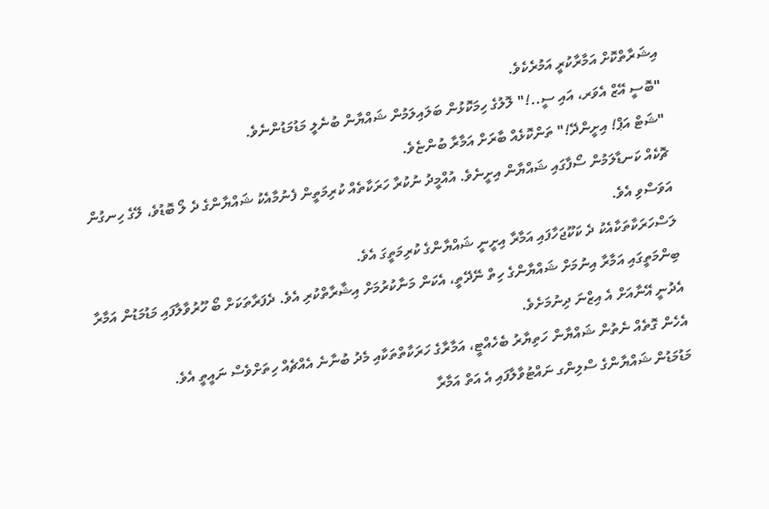އިޝަރާތްކޮށް އަމާރާކުރީ އަމުރެކެވެ.
"ބޮސީ އޭޒް އެވަރ، އައި ސީ..!" ލޮލުގެ ހިމަކޮޅުން ބަލައިލަމުން ޝައްޔާން ބުނެލީ މަޑުމަޑުންނެވެ.
"ޝަޓް އަޕް! އިށީންދޭ!" ތަންކޮޅެއް ބާރަށް އަމާރާ ބުންޏެވެ.
ޗޮކެއް ކަނޑާލަމުން ސޯފާގައި ޝައްޔާން އިށީނެވެ. އުއްމީދު ނުކުރާ ހަރަކާތެއް ކުރިމަތީން ފެނުމާއެކު ޝައްޔާންގެ ދެ ލޯ ބޮޑުވެ، ލޭގެ ހިނގުން އަވަސްވި އެވެ.
ލަސްހަރަކާތަކާއެކު ދެ ކަކޫޖަހާފައި އަމާރާ އިށީނީ ޝައްޔާންގެ ކުރިމަތީގަ އެވެ.
ބިންމަތީގައި އަމާރާ އިނުމަށް ޝައްޔާންގެ ހިތް ނޭދޭތީ، އެކަން މަނާކުރުމަށް އިޝާރާތްކުރި އެވެ. ދެފަރާތަކަށް ބޯ ހޫރުވާލާފައި މަޑުމަޑުން އަމާރާ އެދުނީ އޭނާއަށް އެ އިޒްނަ ދިނުމަށެވެ.
އެހެން ގޮތެއް ނެތުން ޝައްޔާން ހަތިޔާރު ބެހެއްޓީ، އަމާރާގެ ހަރަކާތްތަކާއި މެދު ބުނާނެ އެއްޗެއް ހިތަށްވެސް ނައީތީ އެވެ.
މަޑުމަޑުން ޝައްޔާންގެ ސްލިންގ ނައްޓުވާލާފައި އެ އަތް އަމާރާ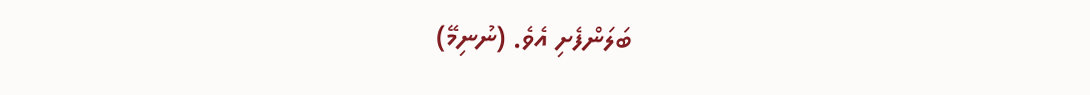ބަލަންފެށި އެވެ. (ނުނިމޭ)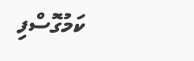ކަމުގޮސްފި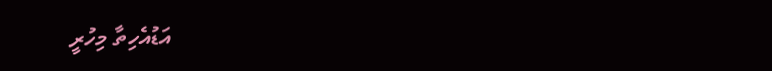އަޑުއެހިތާ މިހުރީ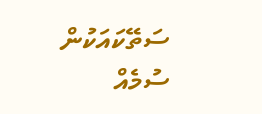ސަތޭކައަކުން ސުމެއް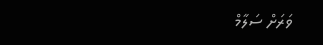ވަރަށް ސަލާމް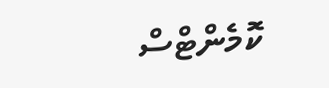ކޮމެންޓްސް